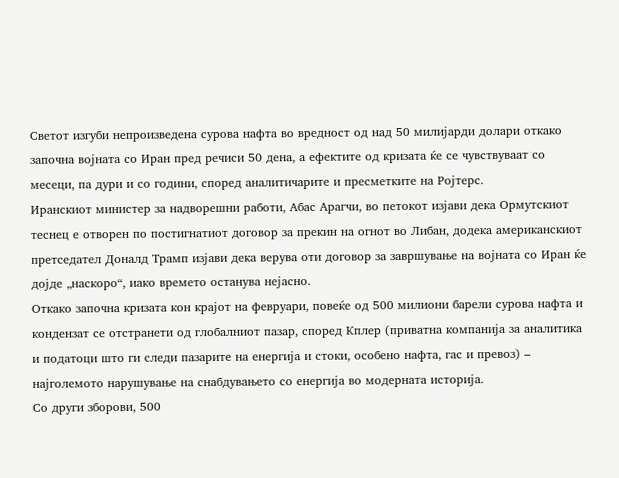Светот изгуби непроизведена сурова нафта во вредност од над 50 милијарди долари откако започна војната со Иран пред речиси 50 дена, а ефектите од кризата ќе се чувствуваат со месеци, па дури и со години, според аналитичарите и пресметките на Ројтерс.
Иранскиот министер за надворешни работи, Абас Арагчи, во петокот изјави дека Ормутскиот теснец е отворен по постигнатиот договор за прекин на огнот во Либан, додека американскиот претседател Доналд Трамп изјави дека верува оти договор за завршување на војната со Иран ќе дојде „наскоро“, иако времето останува нејасно.
Откако започна кризата кон крајот на февруари, повеќе од 500 милиони барели сурова нафта и кондензат се отстранети од глобалниот пазар, според Кплер (приватна компанија за аналитика и податоци што ги следи пазарите на енергија и стоки, особено нафта, гас и превоз) – најголемото нарушување на снабдувањето со енергија во модерната историја.
Со други зборови, 500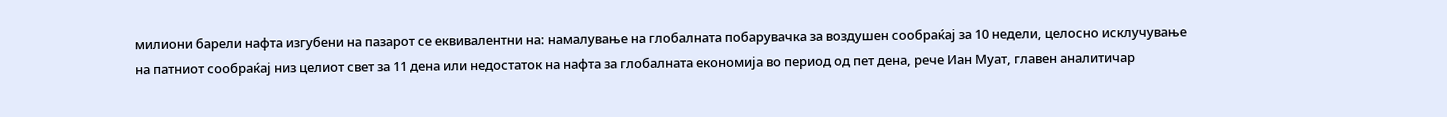милиони барели нафта изгубени на пазарот се еквивалентни на: намалување на глобалната побарувачка за воздушен сообраќај за 10 недели, целосно исклучување на патниот сообраќај низ целиот свет за 11 дена или недостаток на нафта за глобалната економија во период од пет дена, рече Иан Муат, главен аналитичар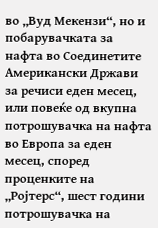во „Вуд Мекензи“, но и побарувачката за нафта во Соединетите Американски Држави за речиси еден месец, или повеќе од вкупна потрошувачка на нафта во Европа за еден месец, според проценките на „Ројтерс“, шест години потрошувачка на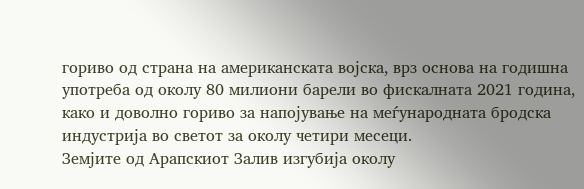гориво од страна на американската војска, врз основа на годишна употреба од околу 80 милиони барели во фискалната 2021 година, како и доволно гориво за напојување на меѓународната бродска индустрија во светот за околу четири месеци.
Земјите од Арапскиот Залив изгубија околу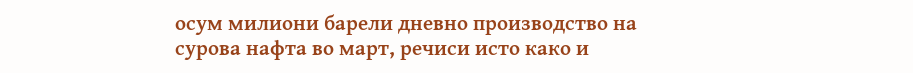осум милиони барели дневно производство на сурова нафта во март, речиси исто како и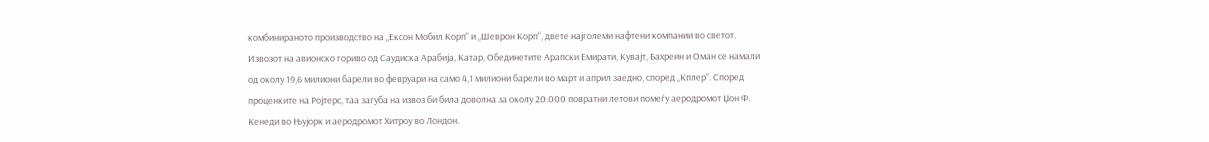комбинираното производство на „Ексон Мобил Корп“ и „Шеврон Корп“, двете најголеми нафтени компании во светот. Извозот на авионско гориво од Саудиска Арабија, Катар, Обединетите Арапски Емирати, Кувајт, Бахреин и Оман се намали од околу 19,6 милиони барели во февруари на само 4,1 милиони барели во март и април заедно, според „Кплер“. Според проценките на Ројтерс, таа загуба на извоз би била доволна за околу 20.000 повратни летови помеѓу аеродромот Џон Ф. Кенеди во Њујорк и аеродромот Хитроу во Лондон.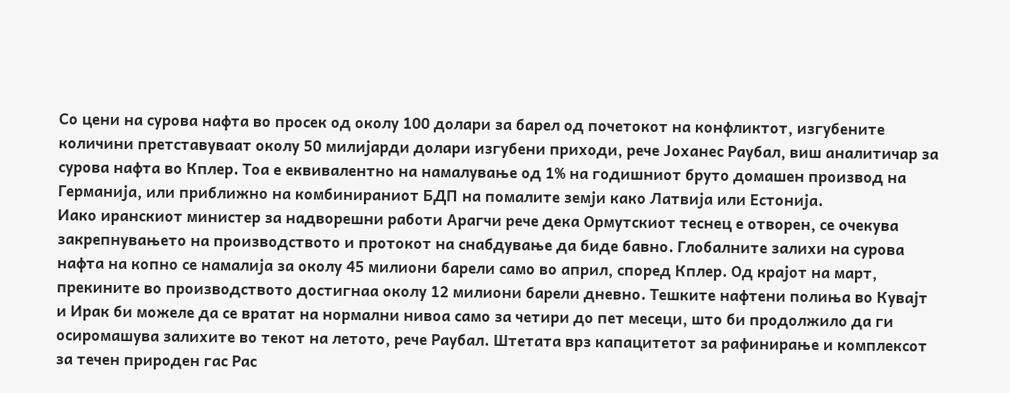Со цени на сурова нафта во просек од околу 100 долари за барел од почетокот на конфликтот, изгубените количини претставуваат околу 50 милијарди долари изгубени приходи, рече Јоханес Раубал, виш аналитичар за сурова нафта во Кплер. Тоа е еквивалентно на намалување од 1% на годишниот бруто домашен производ на Германија, или приближно на комбинираниот БДП на помалите земји како Латвија или Естонија.
Иако иранскиот министер за надворешни работи Арагчи рече дека Ормутскиот теснец е отворен, се очекува закрепнувањето на производството и протокот на снабдување да биде бавно. Глобалните залихи на сурова нафта на копно се намалија за околу 45 милиони барели само во април, според Кплер. Од крајот на март, прекините во производството достигнаа околу 12 милиони барели дневно. Тешките нафтени полиња во Кувајт и Ирак би можеле да се вратат на нормални нивоа само за четири до пет месеци, што би продолжило да ги осиромашува залихите во текот на летото, рече Раубал. Штетата врз капацитетот за рафинирање и комплексот за течен природен гас Рас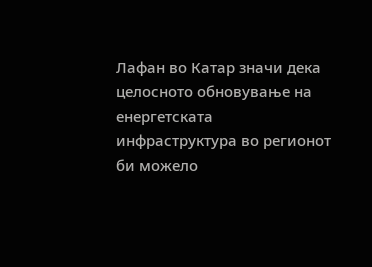Лафан во Катар значи дека целосното обновување на енергетската инфраструктура во регионот би можело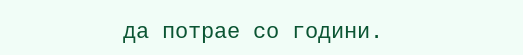да потрае со години.